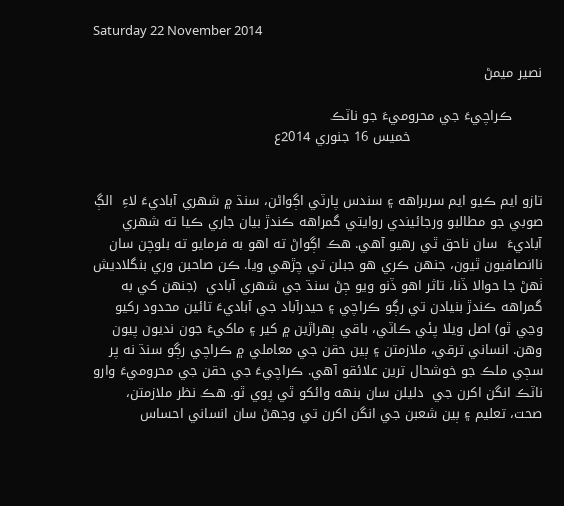Saturday 22 November 2014

نصير ميمڻ

       ڪراچيءَ جي محروميءَ جو ناٽڪ
                              خميس 16 جنوري 2014ع


تازو ايم ڪيو ايم سربراهه ۽ سندس پارٽي اڳواڻن، سنڌ ۾ شهري آباديءَ لاءِ  الڳ صوبي جو مطالبو ورجائيندي روايتي گمراهه ڪندڙ بيان جاري ڪيا ته شهري آباديءَ  سان ناحق ٿي رهيو آهي. هڪ اڳواڻ ته اهو به فرمايو ته بلوچن سان ناانصافيون ٿيون، جنهن ڪري هو جبلن تي چڙهي ويا. ڪن صاحبن وري بنگلاديش ٺهڻ جا حوالا ڏنا، تاثر اهو ڏنو ويو ڄڻ سنڌ جي شهري آبادي  (جنهن کي به گمراهه ڪندڙ بنيادن تي رڳو ڪراچي ۽ حيدرآباد جي آباديءَ تائين محدود رکيو وڃي ٿو) اصل ويلا پئي ڪاٽي، باقي ٻهراڙين ۾ کير ۽ ماکيءَ جون نديون پيون وهن. انساني ترقي، ملازمتن ۽ ٻين حقن جي معاملي ۾ ڪراچي رڳو سنڌ نه پر سڄي ملڪ جو خوشحال ترين علائقو آهي. ڪراچيءَ جي حقن جي محروميءَ وارو ناٽڪ انگن اکرن جي  دليلن سان بنهه وائکو ٿي پوي ٿو. هڪ نظر ملازمتن، صحت، تعليم ۽ ٻين شعبن جي انگن اکرن تي وجهڻ سان انساني احساس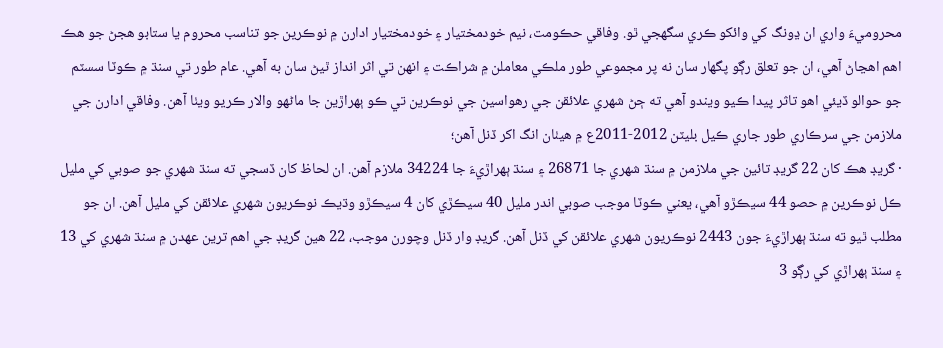محروميءَ واري ان ڍونگ کي وائکو ڪري سگهجي ٿو. وفاقي حڪومت، نيم خودمختيار ۽ خودمختيار ادارن ۾ نوڪرين جو تناسب محروم يا ستابو هجڻ جو هڪ اهم اهڃاڻ آهي، ان جو تعلق رڳو پگهار سان نه پر مجموعي طور ملڪي معاملن ۾ شراڪت ۽ انهن تي اثر انداز ٿيڻ سان به آهي. عام طور تي سنڌ ۾ ڪوٽا سسٽم جو حوالو ڏيئي اهو تاثر پيدا ڪيو ويندو آهي ته ڄڻ شهري علائقن جي رهواسين جي نوڪرين تي ڪو ٻهراڙين جا ماڻهو والار ڪريو ويٺا آهن. وفاقي ادارن جي ملازمن جي سرڪاري طور جاري ڪيل بليٽن 2012-2011ع ۾ هيٺان انگ اکر ڏنل آهن؛
· گريڊ هڪ کان 22 گريڊ تائين جي ملازمن ۾ سنڌ شهري جا 26871 ۽ سنڌ ٻهراڙيءَ جا 34224 ملازم آهن. ان لحاظ کان ڏسجي ته سنڌ شهري جو صوبي کي مليل ڪل نوڪرين ۾ حصو 44 سيڪڙو آهي، يعني ڪوٽا موجب صوبي اندر مليل 40 سيڪڙي کان 4 سيڪڙو وڌيڪ نوڪريون شهري علائقن کي مليل آهن. ان جو مطلب ٿيو ته سنڌ ٻهراڙيءَ جون 2443 نوڪريون شهري علائقن کي ڏنل آهن. گريڊ وار ڏنل وچورن موجب، 22 هين گريڊ جي اهم ترين عهدن ۾ سنڌ شهري کي 13 ۽ سنڌ ٻهراڙي کي رڳو 3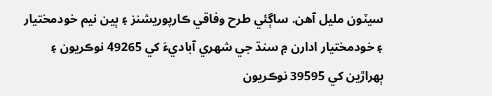سيٽون مليل آهن. ساڳئي طرح وفاقي ڪارپوريشنز ۽ ٻين نيم خودمختيار ۽ خودمختيار ادارن ۾ سنڌ جي شهري آباديءَ کي 49265 نوڪريون ۽ ٻهراڙين کي 39595 نوڪريون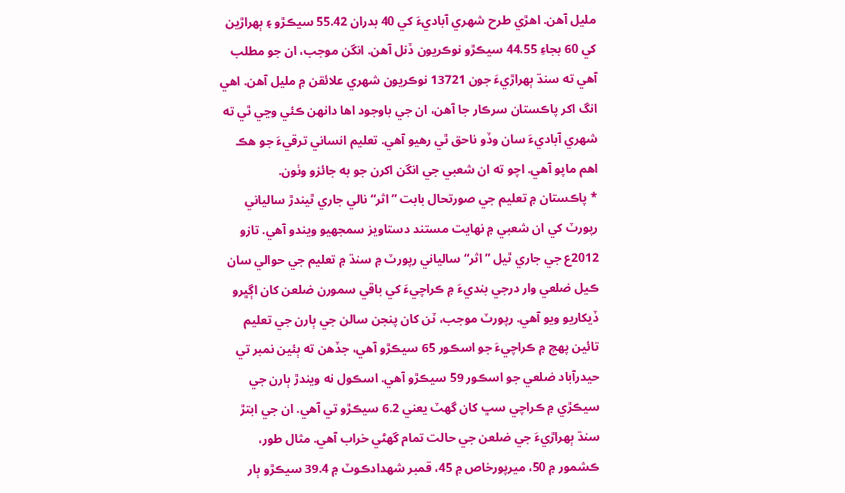مليل آهن. اهڙي طرح شهري آباديءَ کي 40 بدران 55.42 سيڪڙو ۽ ٻهراڙين کي 60 بجاءِ 44.55 سيڪڙو نوڪريون ڏنل آهن. انگن موجب، ان جو مطلب آهي ته سنڌ ٻهراڙيءَ جون 13721 نوڪريون شهري علائقن ۾ مليل آهن. اهي انگ اکر پاڪستان سرڪار جا آهن، ان جي باوجود اها دانهن ڪئي وڃي ٿي ته شهري آباديءَ سان وڏو ناحق ٿي رهيو آهي. تعليم انساني ترقيءَ جو هڪ اهم ماپو آهي. اچو ته ان شعبي جي انگن اکرن جو به جائزو وٺون.
* پاڪستان ۾ تعليم جي صورتحال بابت ”اثر“ نالي جاري ٿيندڙ سالياني رپورٽ کي ان شعبي ۾ نهايت مستند دستاويز سمجهيو ويندو آهي. تازو 2012ع جي جاري ٿيل ”اثر“ سالياني رپورٽ ۾ سنڌ ۾ تعليم جي حوالي سان ڪيل ضلعي وار درجي بنديءَ ۾ ڪراچيءَ کي باقي سمورن ضلعن کان اڳڀرو ڏيکاريو ويو آهي. رپورٽ موجب، ٽن کان پنجن سالن جي ٻارن جي تعليم تائين پهچ ۾ ڪراچيءَ جو اسڪور 65 سيڪڙو آهي، جڏهن ته ٻئين نمبر تي حيدرآباد ضلعي جو اسڪور 59 سيڪڙو آهي. اسڪول نه ويندڙ ٻارن جي سيڪڙي ۾ ڪراچي سڀ کان گهٽ يعني 6.2 سيڪڙو تي آهي. ان جي ابتڙ سنڌ ٻهراڙيءَ جي ضلعن جي حالت تمام گهڻي خراب آهي. مثال طور، ڪشمور ۾ 50، ميرپورخاص ۾ 45، قمبر شهدادڪوٽ ۾ 39.4 سيڪڙو ٻار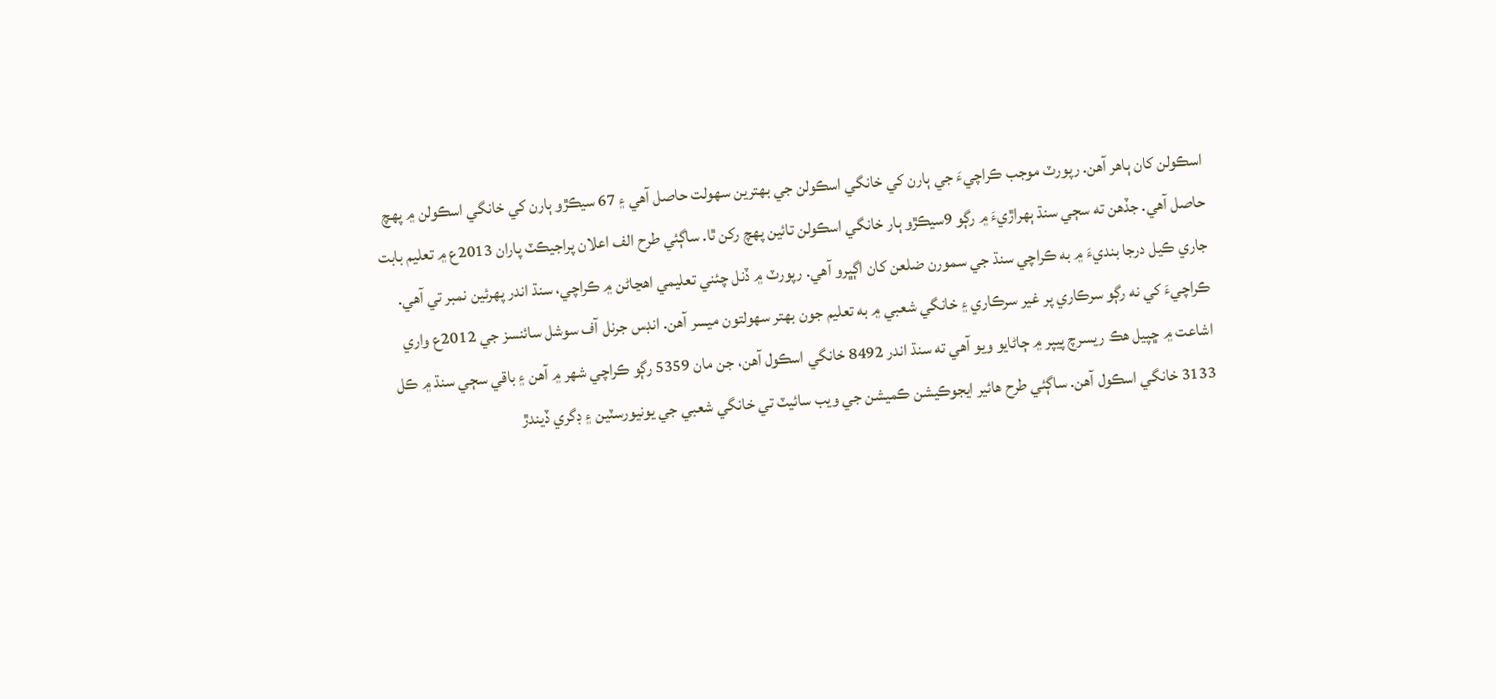اسڪولن کان ٻاهر آهن. رپورٽ موجب ڪراچيءَ جي ٻارن کي خانگي اسڪولن جي بهترين سهولت حاصل آهي ۽ 67 سيڪڙو ٻارن کي خانگي اسڪولن ۾ پهچ حاصل آهي. جڏهن ته سڄي سنڌ ٻهراڙيءَ ۾ رڳو 9سيڪڙو ٻار خانگي اسڪولن تائين پهچ رکن ٿا. ساڳئي طرح الف اعلان پراجيڪٽ پاران 2013ع ۾ تعليم بابت جاري ڪيل درجا بنديءَ ۾ به ڪراچي سنڌ جي سمورن ضلعن کان اڳڀرو آهي. رپورٽ ۾ ڏنل چئني تعليمي اهڃاڻن ۾ ڪراچي، سنڌ اندر پهرئين نمبر تي آهي. ڪراچيءَ کي نه رڳو سرڪاري پر غير سرڪاري ۽ خانگي شعبي ۾ به تعليم جون بهتر سهولتون ميسر آهن. انڊس جرنل آف سوشل سائنسز جي 2012ع واري اشاعت ۾ ڇپيل هڪ ريسرچ پيپر ۾ ڄاڻايو ويو آهي ته سنڌ اندر 8492 خانگي اسڪول آهن، جن مان 5359 رڳو ڪراچي شهر ۾ آهن ۽ باقي سڄي سنڌ ۾ ڪل 3133 خانگي اسڪول آهن. ساڳئي طرح هائير ايجوڪيشن ڪميشن جي ويب سائيٽ تي خانگي شعبي جي يونيورسٽين ۽ ڊگري ڏيندڙ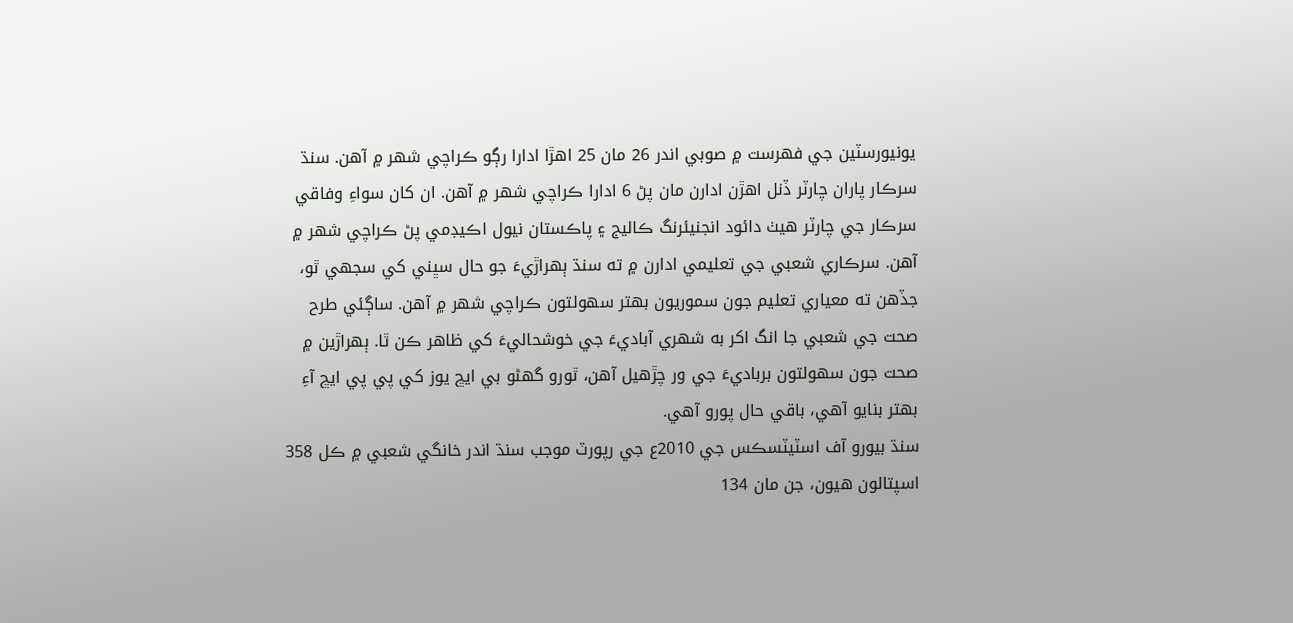يونيورسٽين جي فهرست ۾ صوبي اندر 26 مان 25 اهڙا ادارا رڳو ڪراچي شهر ۾ آهن. سنڌ سرڪار پاران چارٽر ڏنل اهڙن ادارن مان پڻ 6 ادارا ڪراچي شهر ۾ آهن. ان کان سواءِ وفاقي سرڪار جي چارٽر هيٺ دائود انجنيئرنگ ڪاليج ۽ پاڪستان نيول اڪيڊمي پڻ ڪراچي شهر ۾ آهن. سرڪاري شعبي جي تعليمي ادارن ۾ ته سنڌ ٻهراڙيءَ جو حال سڀني کي سجهي ٿو، جڏهن ته معياري تعليم جون سموريون بهتر سهولتون ڪراچي شهر ۾ آهن. ساڳئي طرح صحت جي شعبي جا انگ اکر به شهري آباديءَ جي خوشحاليءَ کي ظاهر ڪن ٿا. ٻهراڙين ۾ صحت جون سهولتون برباديءَ جي ور چڙهيل آهن، ٿورو گهڻو بي ايڇ يوز کي پي پي ايڇ آءِ بهتر بنايو آهي، باقي حال پورو آهي.
سنڌ بيورو آف اسٽيٽسڪس جي 2010ع جي رپورٽ موجب سنڌ اندر خانگي شعبي ۾ ڪل 358 اسپتالون هيون، جن مان 134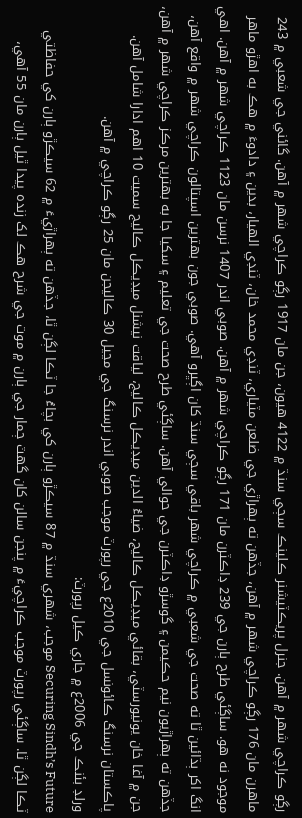رڳو ڪراچي شهر ۾ آهن. جنرل پريڪٽيشنر ڪلينڪ سڄي سنڌ ۾ 4122 هيون، جن مان 1917 رڳو ڪراچي شهر ۾ آهن. گائني جي شعبي ۾ 243 ماهرن مان 176 رڳو ڪراچي شهر ۾ آهن، جڏهن ته ٻهراڙي جي ضلعن مٽياري، ٽنڊي محمد خان، ٽنڊي الهيار، بدين ۽ دادوءَ ۾ هڪ به اهڙو ماهر موجود نه هو. ساڳئي طرح ٻارن جي 239 ڊاڪٽرن مان 171 رڳو ڪراچي شهر ۾ آهن. صوبي اندر 1407 نرسن مان 1123 ڪراچي شهر ۾ آهن. اهي انگ اکر ٻڌائين ٿا ته صحت جي شعبي ۾ ڪراچي شهر باقي سڄي سنڌ کان اڳڀرو آهي. صوبي جون بهترين اسپتالون ڪراچي شهر ۾ واقع آهن، جڏهن ته ٻهراڙيون نيم حڪيمن ۽ گوسڙو ڊاڪٽرن جي حوالي آهن. ساڳئي طرح صحت جي تعليم ۽ سکيا جا به بهترين مرڪز ڪراچي شهر ۾ آهن، جن ۾ آغا خان يونيورسٽي، بقائي ميڊيڪل ڪاليج، ضياءُ الدين ميڊيڪل ڪاليج، لياقت نيشنل ميڊيڪل ڪاليج سميت 10 اهم ادارا شامل آهن. پاڪستان نرسنگ ڪائونسل جي 2010ع جي رپورٽ موجب صوبي اندر نرسنگ جي مڃيل 30 ڪاليجن مان 25 رڳو ڪراچي ۾ آهن.
ورلڊ بئنڪ جي 2006ع ۾ جاري ڪيل رپورٽ:
Securing Sindh’s Future موجب، شهري سنڌ ۾ 87 سيڪڙو ٻارن کي بچاءُ جا ٽڪا لڳن ٿا، جڏهن ته ٻهراڙيءَ ۾ 62 سيڪڙو ٻارن کي حفاظتي ٽڪا لڳن ٿا. ساڳئي رپورٽ موجب ڪراچيءَ ۾ پنجن سالن کان گهٽ ڄمار جي ٻارن ۾ موت جي شرح هڪ لک زنده پيدا ٿيل ٻارن مان 55 آهي،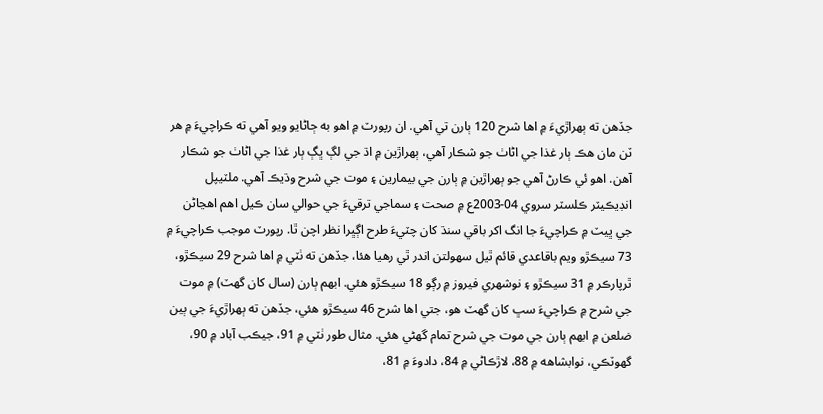جڏهن ته ٻهراڙيءَ ۾ اها شرح 120 ٻارن تي آهي. ان رپورٽ ۾ اهو به ڄاڻايو ويو آهي ته ڪراچيءَ ۾ هر ٽن مان هڪ ٻار غذا جي اڻاٺ جو شڪار آهي، ٻهراڙين ۾ اڌ جي لڳ ڀڳ ٻار غذا جي اڻاٺ جو شڪار آهن. اهو ئي ڪارڻ آهي جو ٻهراڙين ۾ ٻارن جي بيمارين ۽ موت جي شرح وڌيڪ آهي. ملٽيپل انڊيڪيٽر ڪلسٽر سروي 04-2003ع ۾ صحت ۽ سماجي ترقيءَ جي حوالي سان ڪيل اهم اهڃاڻن جي ڀيٽ ۾ ڪراچيءَ جا انگ اکر باقي سنڌ کان چٽيءَ طرح اڳڀرا نظر اچن ٿا. رپورٽ موجب ڪراچيءَ ۾ 73 سيڪڙو ويم باقاعدي قائم ٿيل سهولتن اندر ٿي رهيا هئا، جڏهن ته ٺٽي ۾ اها شرح 29 سيڪڙو، ٿرپارڪر ۾ 31 سيڪڙو ۽ نوشهري فيروز ۾ رڳو 18 سيڪڙو هئي. ابهم ٻارن (سال کان گهٽ) ۾ موت جي شرح ۾ ڪراچيءَ سڀ کان گهٽ هو، جتي اها شرح 46 سيڪڙو هئي، جڏهن ته ٻهراڙيءَ جي ٻين ضلعن ۾ ابهم ٻارن جي موت جي شرح تمام گهڻي هئي. مثال طور ٺٽي ۾ 91، جيڪب آباد ۾ 90، گهوٽڪي، نوابشاهه ۾ 88، لاڙڪاڻي ۾ 84، دادوءَ ۾ 81،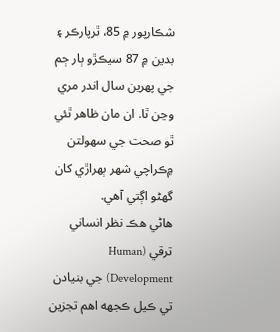شڪارپور ۾ 85، ٿرپارڪر ۽ بدين ۾ 87 سيڪڙو ٻار ڄم جي پهرين سال اندر مري وڃن ٿا. ان مان ظاهر ٿئي ٿو صحت جي سهولتن ۾ڪراچي شهر ٻهراڙي کان گهڻو اڳتي آهي.
هاڻي هڪ نظر انساني ترقي (Human Development) جي بنيادن تي ڪيل ڪجهه اهم تجزين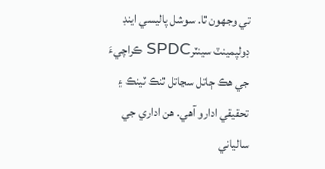تي وجهون ٿا. سوشل پاليسي اينڊ ڊولپمينٽ سينٽرSPDC ڪراچيءَ جي هڪ ڄاتل سڃاتل ٿنڪ ٽينڪ ۽ تحقيقي ادارو آهي. هن اداري جي سالياني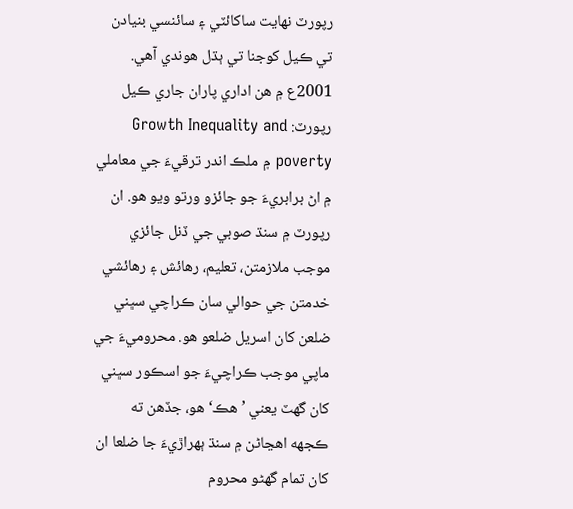رپورٽ نهايت ساکائٽي ۽ سائنسي بنيادن تي ڪيل کوجنا تي ٻڌل هوندي آهي. 2001ع ۾ هن اداري پاران جاري ڪيل رپورٽ: Growth Inequality and poverty ۾ ملڪ اندر ترقيءَ جي معاملي ۾ اڻ برابريءَ جو جائزو ورتو ويو هو. ان رپورٽ ۾ سنڌ صوبي جي ڏنل جائزي موجب ملازمتن، تعليم، رهائش ۽ رهائشي خدمتن جي حوالي سان ڪراچي سڀني ضلعن کان اسريل ضلعو هو. محروميءَ جي ماپي موجب ڪراچيءَ جو اسڪور سڀني کان گهٽ يعني ’هڪ‘ هو، جڏهن ته ڪجهه اهڃاڻن ۾ سنڌ ٻهراڙيءَ جا ضلعا ان کان تمام گهڻو محروم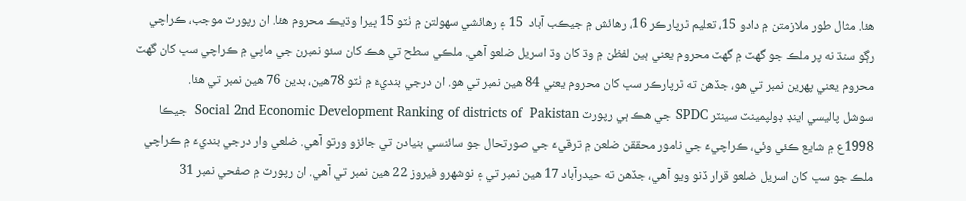هئا. مثال طور ملازمتن ۾ دادو 15، تعليم ٿرپارڪر 16، رهائش ۾ جيڪب آباد  15 ۽ رهائشي سهولتن ۾ ٺٽو 15 ڀيرا وڌيڪ محروم هئا. ان رپورٽ موجب، ڪراچي رڳو سنڌ نه پر ملڪ جو گهٽ ۾ گهٽ محروم يعني ٻين لفظن ۾ وڌ کان وڌ اسريل ضلعو آهي. ملڪي سطح تي هڪ کان سئو نمبرن جي ماپي ۾ ڪراچي سڀ کان گهٽ محروم يعني پهرين نمبر تي هو، جڏهن ته ٿرپارڪر سڀ کان محروم يعني 84 هين نمبر تي هو. ان درجي بنديءَ ۾ ٺٽو 78هين، بدين 76 هين نمبر تي هئا.
سوشل پاليسي اينڊ ڊولپمينٽ سينٽر SPDC جي هڪ ٻي رپورٽ Social 2nd Economic Development Ranking of districts of  Pakistan  جيڪا 1998ع ۾ شايع ڪئي وئي، ڪراچيءَ جي نامور محققن ضلعن ۾ ترقيءَ جي صورتحال جو سائنسي بنيادن تي جائزو ورتو آهي. ضلعي وار درجي بنديءَ ۾ ڪراچي ملڪ جو سڀ کان اسريل ضلعو قرار ڏنو ويو آهي، جڏهن ته حيدرآباد 17 هين نمبر تي ۽ نوشهرو فيروز 22 هين نمبر تي آهي. ان رپورٽ ۾ صفحي نمبر 31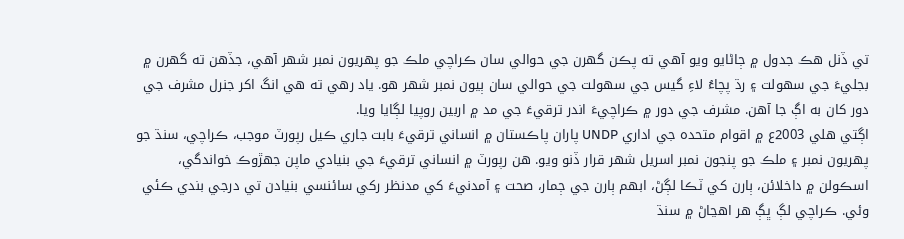تي ڏنل هڪ جدول ۾ ڄاڻايو ويو آهي ته پڪن گهرن جي حوالي سان ڪراچي ملڪ جو پهريون نمبر شهر آهي، جڏهن ته گهرن ۾ بجليءَ جي سهولت ۽ رڌ پچاءُ لاءِ گيس جي سهولت جي حوالي سان ٻيون نمبر شهر هو. ياد رهي ته هي انگ اکر جنرل مشرف جي دور کان به اڳ جا آهن. مشرف جي دور ۾ ڪراچيءَ اندر ترقيءَ جي مد ۾ اربين روپيا لڳايا ويا.
اڳتي هلي 2003ع ۾ اقوام متحده جي اداري UNDP پاران پاڪستان ۾ انساني ترقيءَ بابت جاري ڪيل رپورٽ موجب، ڪراچي، سنڌ جو پهريون نمبر ۽ ملڪ جو پنجون نمبر اسريل شهر قرار ڏنو ويو. هن رپورٽ ۾ انساني ترقيءَ جي بنيادي ماپن جهڙوڪ خواندگي، اسڪولن ۾ داخلائن، ٻارن کي ٽڪا لڳڻ، ابهم ٻارن جي ڄمار، صحت ۽ آمدنيءَ کي مدنظر رکي سائنسي بنيادن تي درجي بندي ڪئي وئي. ڪراچي لڳ ڀڳ هر اهڃاڻ ۾ سنڌ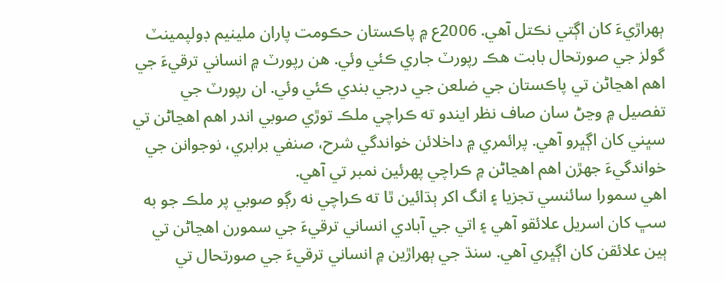ٻهراڙيءَ کان اڳتي نڪتل آهي. 2006ع ۾ پاڪستان حڪومت پاران ملينيم ڊولپمينٽ گولز جي صورتحال بابت هڪ رپورٽ جاري ڪئي وئي. هن رپورٽ ۾ انساني ترقيءَ جي اهم اهڃاڻن تي پاڪستان جي ضلعن جي درجي بندي ڪئي وئي. ان رپورٽ جي تفصيل ۾ وڃڻ سان صاف نظر ايندو ته ڪراچي ملڪ توڙي صوبي اندر اهم اهڃاڻن تي سڀني کان اڳڀرو آهي. پرائمري ۾ داخلائن خواندگي شرح، صنفي برابري، نوجوانن جي خواندگيءَ جهڙن اهم اهڃاڻن ۾ ڪراچي پهرئين نمبر تي آهي.
اهي سمورا سائنسي تجزيا ۽ انگ اکر ٻڌائين ٿا ته ڪراچي نه رڳو صوبي پر ملڪ جو به سڀ کان اسريل علائقو آهي ۽ اتي جي آبادي انساني ترقيءَ جي سمورن اهڃاڻن تي ٻين علائقن کان اڳڀري آهي. سنڌ جي ٻهراڙين ۾ انساني ترقيءَ جي صورتحال تي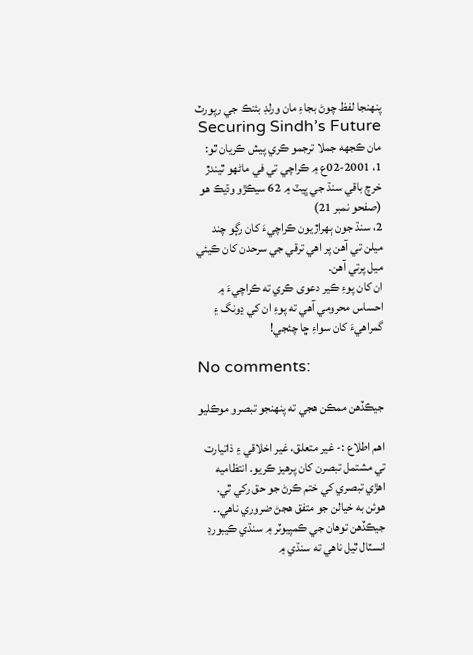پنهنجا لفظ چوڻ بجاءِ مان ورلڊ بئنڪ جي رپورٽ Securing Sindh’s Future مان ڪجهه جملا ترجمو ڪري پيش ڪريان ٿو:
1، 02-2001ع ۾ ڪراچي تي في ماڻهو ٿيندڙ خرچ باقي سنڌ جي ڀيٽ ۾ 62 سيڪڙو وڌيڪ هو (صفحو نمبر 21)
2، سنڌ جون ٻهراڙيون ڪراچيءَ کان رڳو چند ميلن تي آهن پر اهي ترقي جي سرحدن کان ڪيئي ميل پرتي آهن.
ان کان پوءِ ڪير دعوى ڪري ته ڪراچيءَ ۾ احساس محرومي آهي ته پوءِ ان کي ڍونگ ۽ گمراهيءَ کان سواءِ ڇا چئجي!

No comments:

جيڪڏهن ممڪن هجي ته پنهنجو تبصرو موڪليو

اهم اطلاع :- غير متعلق، غير اخلاقي ۽ ذاتيارت تي مشتمل تبصرن کان پرهيز ڪريو. انتظاميه اهڙي تبصري کي ختم ڪرڻ جو حق رکي ٿي. هوئن به خيالن جو متفق هجڻ ضروري ناهي.۔ جيڪڏهن توهان جي ڪمپيوٽر ۾ سنڌي ڪيبورڊ انسٽال ٿيل ناهي ته سنڌي ۾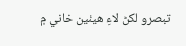تبصرو لکڻ لاءِ هيٺين خاني ۾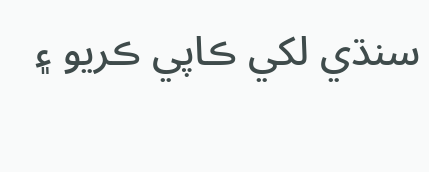سنڌي لکي ڪاپي ڪريو ۽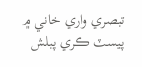تبصري واري خاني ۾ پيسٽ ڪري پبلش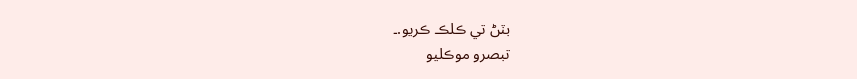بٽڻ تي ڪلڪ ڪريو.۔
تبصرو موڪليو